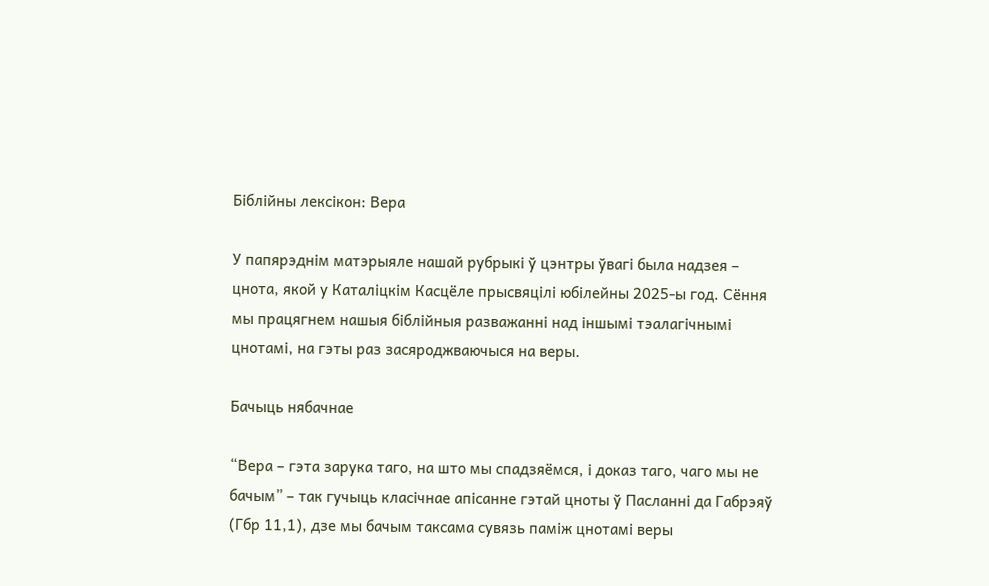Біблійны лексікон: Вера

У папярэднім матэрыяле нашай рубрыкі ў цэнтры ўвагі была надзея – цнота, якой у Каталіцкім Касцёле прысвяцілі юбілейны 2025-ы год. Сёння мы працягнем нашыя біблійныя разважанні над іншымі тэалагічнымі цнотамі, на гэты раз засяроджваючыся на веры.

Бачыць нябачнае

“Вера – гэта зарука таго, на што мы спадзяёмся, і доказ таго, чаго мы не бачым” – так гучыць класічнае апісанне гэтай цноты ў Пасланні да Габрэяў (Гбр 11,1), дзе мы бачым таксама сувязь паміж цнотамі веры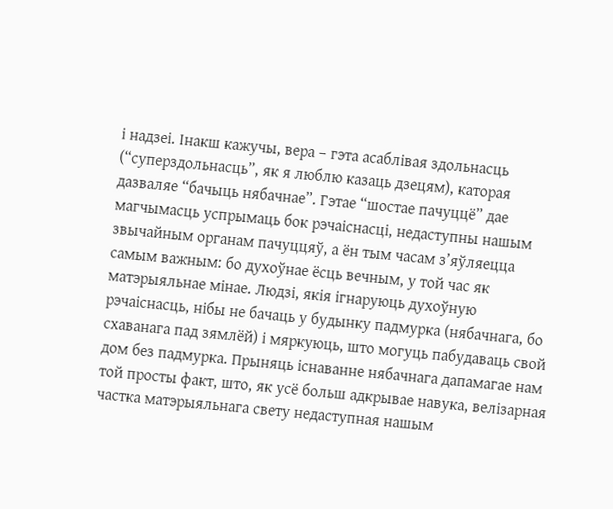і надзеі. Інакш кажучы, вера – гэта асаблівая здольнасць (“суперздольнасць”, як я люблю казаць дзецям), каторая дазваляе “бачыць нябачнае”. Гэтае “шостае пачуццё” дае магчымасць успрымаць бок рэчаіснасці, недаступны нашым звычайным органам пачуццяў, а ён тым часам з’яўляецца самым важным: бо духоўнае ёсць вечным, у той час як матэрыяльнае мінае. Людзі, якія ігнаруюць духоўную рэчаіснасць, нібы не бачаць у будынку падмурка (нябачнага, бо схаванага пад зямлёй) і мяркуюць, што могуць пабудаваць свой дом без падмурка. Прыняць існаванне нябачнага дапамагае нам той просты факт, што, як усё больш адкрывае навука, велізарная частка матэрыяльнага свету недаступная нашым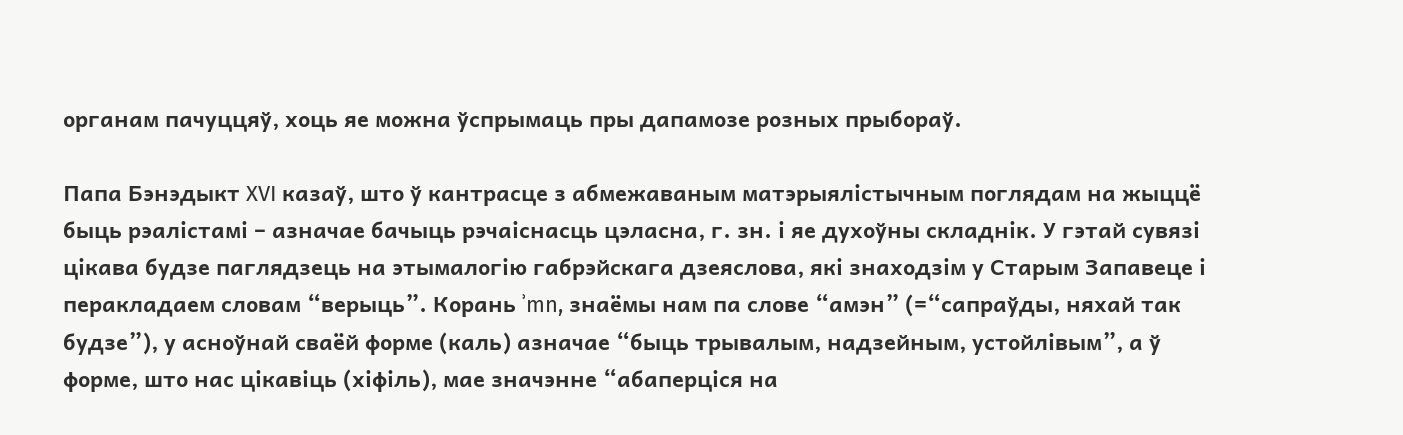органам пачуццяў, хоць яе можна ўспрымаць пры дапамозе розных прыбораў.

Папа Бэнэдыкт XVI казаў, што ў кантрасце з абмежаваным матэрыялістычным поглядам на жыццё быць рэалістамі – азначае бачыць рэчаіснасць цэласна, г. зн. і яе духоўны складнік. У гэтай сувязі цікава будзе паглядзець на этымалогію габрэйскага дзеяслова, які знаходзім у Старым Запавеце і перакладаем словам “верыць”. Корань ʾmn, знаёмы нам па слове “амэн” (=“сапраўды, няхай так будзе”), у асноўнай сваёй форме (каль) азначае “быць трывалым, надзейным, устойлівым”, а ў форме, што нас цікавіць (хіфіль), мае значэнне “абаперціся на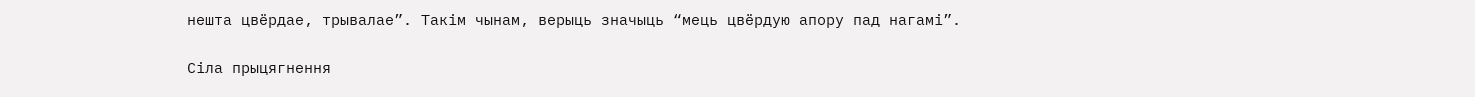нешта цвёрдае, трывалае”. Такім чынам, верыць значыць “мець цвёрдую апору пад нагамі”.

Сіла прыцягнення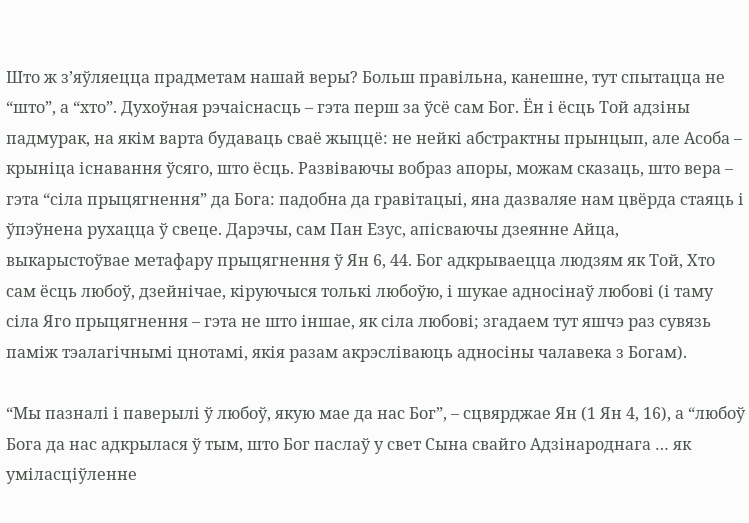Што ж з’яўляецца прадметам нашай веры? Больш правільна, канешне, тут спытацца не “што”, а “хто”. Духоўная рэчаіснасць – гэта перш за ўсё сам Бог. Ён і ёсць Той адзіны падмурак, на якім варта будаваць сваё жыццё: не нейкі абстрактны прынцып, але Асоба – крыніца існавання ўсяго, што ёсць. Развіваючы вобраз апоры, можам сказаць, што вера – гэта “сіла прыцягнення” да Бога: падобна да гравітацыі, яна дазваляе нам цвёрда стаяць і ўпэўнена рухацца ў свеце. Дарэчы, сам Пан Езус, апісваючы дзеянне Айца, выкарыстоўвае метафару прыцягнення ў Ян 6, 44. Бог адкрываецца людзям як Той, Хто сам ёсць любоў, дзейнічае, кіруючыся толькі любоўю, і шукае адносінаў любові (і таму сіла Яго прыцягнення – гэта не што іншае, як сіла любові; згадаем тут яшчэ раз сувязь паміж тэалагічнымі цнотамі, якія разам акрэсліваюць адносіны чалавека з Богам).

“Мы пазналі і паверылі ў любоў, якую мае да нас Бог”, – сцвярджае Ян (1 Ян 4, 16), а “любоў Бога да нас адкрылася ў тым, што Бог паслаў у свет Сына свайго Адзінароднага … як уміласціўленне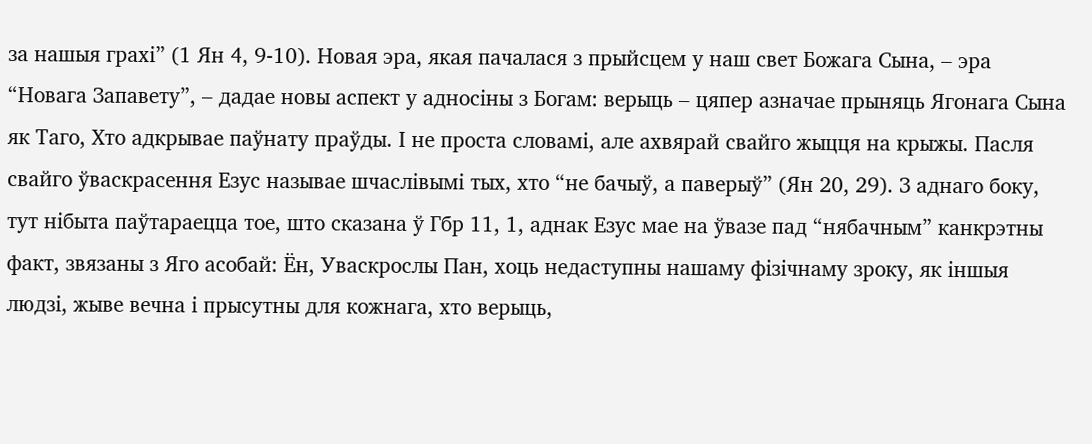за нашыя грахі” (1 Ян 4, 9-10). Новая эра, якая пачалася з прыйсцем у наш свет Божага Сына, – эра “Новага Запавету”, – дадае новы аспект у адносіны з Богам: верыць – цяпер азначае прыняць Ягонага Сына як Таго, Хто адкрывае паўнату праўды. І не проста словамі, але ахвярай свайго жыцця на крыжы. Пасля свайго ўваскрасення Езус называе шчаслівымі тых, хто “не бачыў, а паверыў” (Ян 20, 29). З аднаго боку, тут нібыта паўтараецца тое, што сказана ў Гбр 11, 1, аднак Езус мае на ўвазе пад “нябачным” канкрэтны факт, звязаны з Яго асобай: Ён, Уваскрослы Пан, хоць недаступны нашаму фізічнаму зроку, як іншыя людзі, жыве вечна і прысутны для кожнага, хто верыць,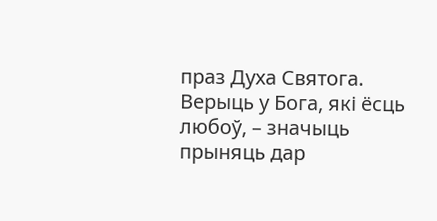праз Духа Святога. Верыць у Бога, які ёсць любоў, – значыць прыняць дар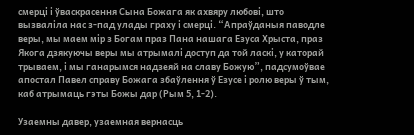смерці і ўваскрасення Сына Божага як ахвяру любові, што вызваліла нас з-пад улады граху і смерці. “Апраўданыя паводле веры, мы маем мір з Богам праз Пана нашага Езуса Хрыста, праз Якога дзякуючы веры мы атрымалі доступ да той ласкі, у каторай трываем, і мы ганарымся надзеяй на славу Божую”, падсумоўвае апостал Павел справу Божага збаўлення ў Езусе і ролю веры ў тым, каб атрымаць гэты Божы дар (Рым 5, 1-2).

Узаемны давер, узаемная вернасць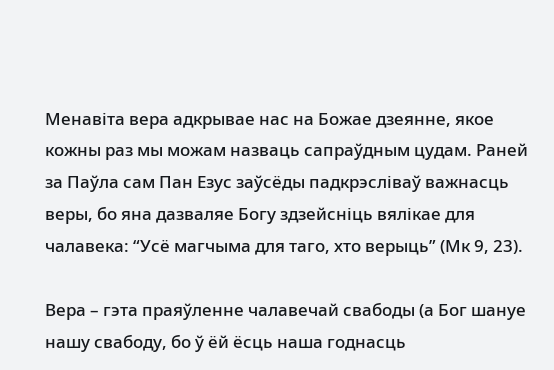Менавіта вера адкрывае нас на Божае дзеянне, якое кожны раз мы можам назваць сапраўдным цудам. Раней за Паўла сам Пан Езус заўсёды падкрэсліваў важнасць веры, бо яна дазваляе Богу здзейсніць вялікае для чалавека: “Усё магчыма для таго, хто верыць” (Мк 9, 23).

Вера – гэта праяўленне чалавечай свабоды (а Бог шануе нашу свабоду, бо ў ёй ёсць наша годнасць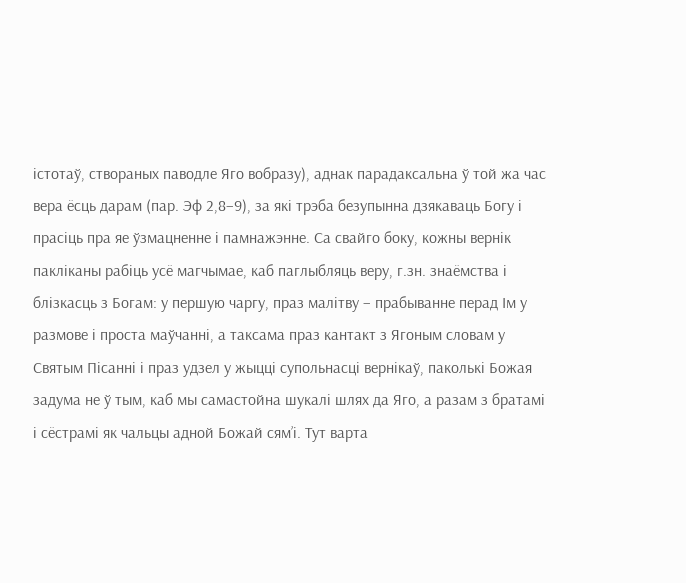істотаў, створаных паводле Яго вобразу), аднак парадаксальна ў той жа час вера ёсць дарам (пар. Эф 2,8–9), за які трэба безупынна дзякаваць Богу і прасіць пра яе ўзмацненне і памнажэнне. Са свайго боку, кожны вернік пакліканы рабіць усё магчымае, каб паглыбляць веру, г.зн. знаёмства і блізкасць з Богам: у першую чаргу, праз малітву – прабыванне перад Ім у размове і проста маўчанні, а таксама праз кантакт з Ягоным словам у Святым Пісанні і праз удзел у жыцці супольнасці вернікаў, паколькі Божая задума не ў тым, каб мы самастойна шукалі шлях да Яго, а разам з братамі і сёстрамі як чальцы адной Божай сям’і. Тут варта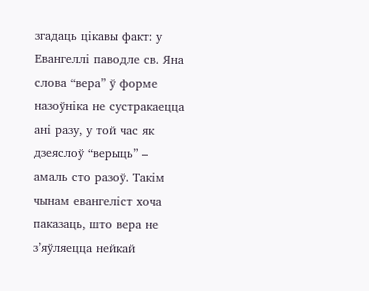згадаць цікавы факт: у Евангеллі паводле св. Яна слова “вера” ў форме назоўніка не сустракаецца ані разу, у той час як дзеяслоў “верыць” – амаль сто разоў. Такім чынам евангеліст хоча паказаць, што вера не з’яўляецца нейкай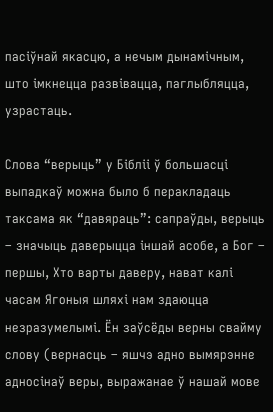пасіўнай якасцю, а нечым дынамічным, што імкнецца развівацца, паглыбляцца, узрастаць.

Слова “верыць” у Бібліі ў большасці выпадкаў можна было б перакладаць таксама як “давяраць”: сапраўды, верыць – значыць даверыцца іншай асобе, а Бог – першы, Хто варты даверу, нават калі часам Ягоныя шляхі нам здаюцца незразумелымі. Ён заўсёды верны свайму слову (вернасць – яшчэ адно вымярэнне адносінаў веры, выражанае ў нашай мове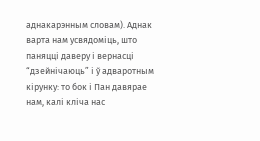аднакарэнным словам). Аднак варта нам усвядоміць, што паняцці даверу і вернасці “дзейнічаюць” і ў адваротным кірунку: то бок і Пан давярае нам, калі кліча нас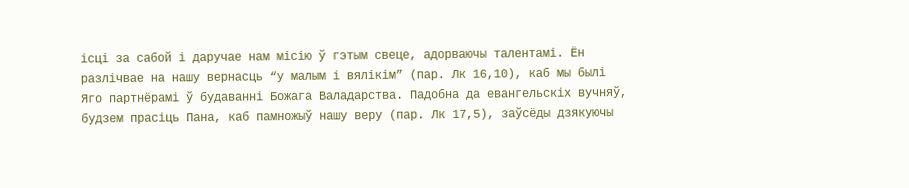ісці за сабой і даручае нам місію ў гэтым свеце, адорваючы талентамі. Ён разлічвае на нашу вернасць “у малым і вялікім” (пар. Лк 16,10), каб мы былі Яго партнёрамі ў будаванні Божага Валадарства. Падобна да евангельскіх вучняў, будзем прасіць Пана, каб памножыў нашу веру (пар. Лк 17,5), заўсёды дзякуючы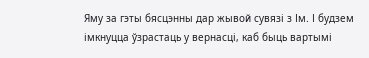Яму за гэты бясцэнны дар жывой сувязі з Ім. І будзем імкнуцца ўзрастаць у вернасці, каб быць вартымі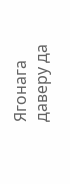Ягонага даверу да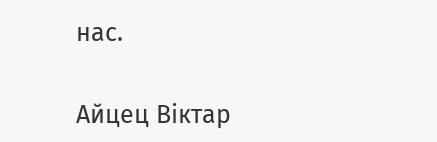нас.

Айцец Віктар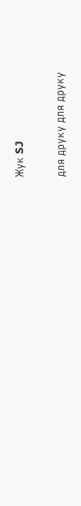Жук SJ

для друку для друку